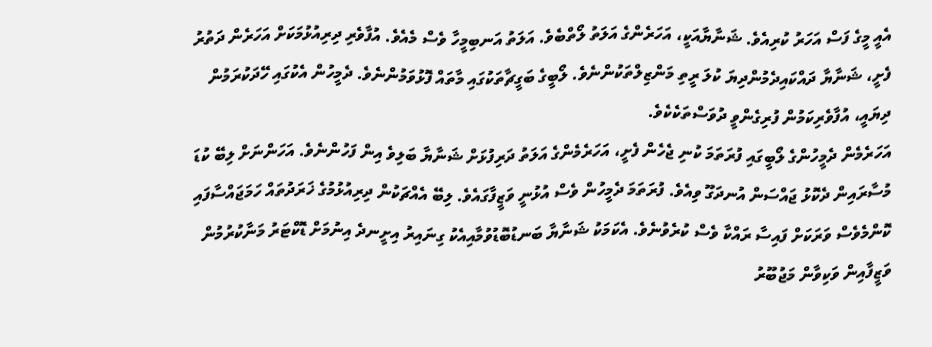އެއީ މީގެ ފަސް އަހަރު ކުރިއެވެ. ޝަނާޔާއަކީ، އަހަރެންގެ އަލަތު ލޯތްބެވެ. އަލަތު އަނބިމީހާ ވެސް މެއެވެ. އުފާވެރި ދިރިއުޅުމަކަށް އަހަރެން ދަތުރު ފެށީ، ޝަނާޔާ ދައްކައިދެމުންދިޔަ ކުލަ ރީތި މަންޒިލްތަކުންނެވެ. ލޯބީގެ ބަގީޗާތަކުގައި މާތައް ފޮޅުވަމުންނެވެ. ދެމީހުން އެކުގައި ހޭދަކުރަމުން ދިޔައީ، އުފާވެރިކަމުން ފުރިގެންވީ ދުވަސްތަކެކެވެ.
އަހަރެމެން ދެމީހުންގެ ލޯބީގައި ފުރަތަމަ ކުނި ޖެހެން ފެށީ، އަހަރެމެންގެ އަލަތު ދަރިފުޅަށް ޝަނާޔާ ބަލިވެ އިން ފަހުންނެވެ. އަހަންނަށް ލިބޭ ކުޑަ މުސާރައިން ދެކޮޅު ޖައްސަން އުނދަގޫ ވިއެވެ. ފުރަތަމަ ދެމީހުން ވެސް އުޅުނީ ވަޒީފާގައެވެ. ލިބޭ އެއްޗަކުން ދިރިއުޅުމުގެ ޚަރަދުތައް ހަމަޖައްސާފައި ކޮންމެވެސް ވަރަކަށް ފައިސާ ރައްކާ ވެސް ކުރެވުނެވެ. އެކަމަކު ޝަނާޔާ ބަނޑުބޮޑުވުމާއިއެކު ގިނައިރު އިށީނދެ އިނުމަށް ޑޮކްޓަރު މަނާކުރުމުން ވަޒީފާއިން ވަކިވާން މަޖުބޫރު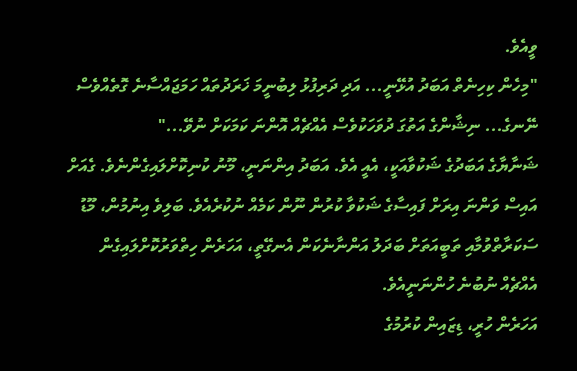ވީއެވެ.
"މިހެން ކިހިނެތް އަބަދު އުޅޭނީ... އަދި ދަރިފުޅު ލިބުނީމަ ޚަރަދުތައް ހަމަޖައްސާނެ ގޮތެއްވެސް ނޭނގެ... ނިޝާންގެ އަތުގަ ދުވަހަކުވެސް އެއްޗެއް އޮންނަ ކަމަކަށް ނުވޭ..."
ޝަނާޔާގެ އަބަދުގެ ޝަކުވާއަކީ، އެއީ އެވެ. އަބަދު އިންނަނީ، މޫނު ކުނިކޮށްލައިގެންނެވެ. ގެއަށް އައިސް ވަންނަ އިރަށް ފައިސާގެ ޝަކުވާ ކުރުން ނޫން ކަމެއް ނުކުރެއެވެ. ބަލިވެ އިނުމުން، މޫޑު ސަކަރާތްވުމާއި ތަބީއަތަށް ބަދަލު އަންނާނެކަން އެނގޭތީ، އަހަރެން ހިތްވަރުކޮށްލައިގެން އެއްޗެއް ނުބުނެ ހުންނަނީއެވެ.
އަހަރެން ހުރީ، ޑިޒައިން ކުރުމުގެ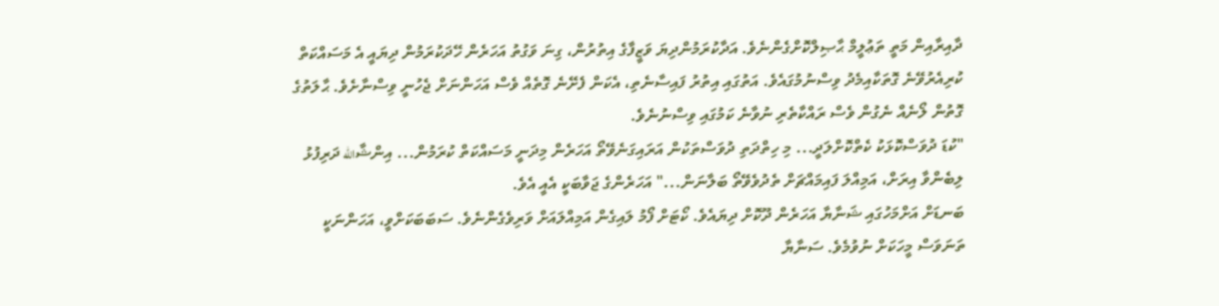ދާއިރާއިން މަތީ ތަޢުލީމް ޙާޞިލްކޮށްގެންނެވެ. އަދާކުރަމުންދިޔަ ވަޒީފާގެ އިތުރުން، ގިނަ ވަގުތު އަހަރެން ހޭދަކުރަމުން ދިޔައީ އެ މަސައްކަތް ކުރިއެރުވޭނެ ގޮތަކާއިމެދު ވިސްނުމުގައެވެ. އަތުގައި އިތުރު ފައިސާނެތި، އެކަން ފެށޭނެ ގޮތެއް ވެސް އަހަންނަށް ޖެހުނީ ވިސްނާށެވެ. ޙާލަތުގެ ގޮތުން ލޯނެއް ނެގުން ވެސް ރައްކާތެރި ނުވާނެ ކަމުގައި ވިސްނުނެވެ.
"ކުޑަ ދުވަސްކޮޅަކު ކެތްކޮށްލަދީ... މި ހިތްދަތި ދުވަސްތަކުން އަރައިގަނެވޭތޯ އަހަރެން މިދަނީ މަސައްކަތް ކުރަމުން... އިންޝާالله ދަރިފުޅު ލިބެންވާ އިރަށް، އަމިއްލަ ފައިމައްޗަށް ތެދުވެވޭތޯ ބަލާނަން..." އަހަރެންގެ ޖަވާބަކީ އެއީ އެވެ.
ބަނޑަށް އަށްމަހުގައި ޝަނާޔާ އަހަރެން ދޫކޮށް ދިޔައެވެ. ކޯޓަށް ފޯމު ލައިގެން އަމިއްލައަށް ވަރިވެގެންނެވެ. ސަބަބަކަށްވީ، އަހަންނަކީ ތަނަވަސް މީހަކަށް ނުވުމެވެ. ސަނާޔާ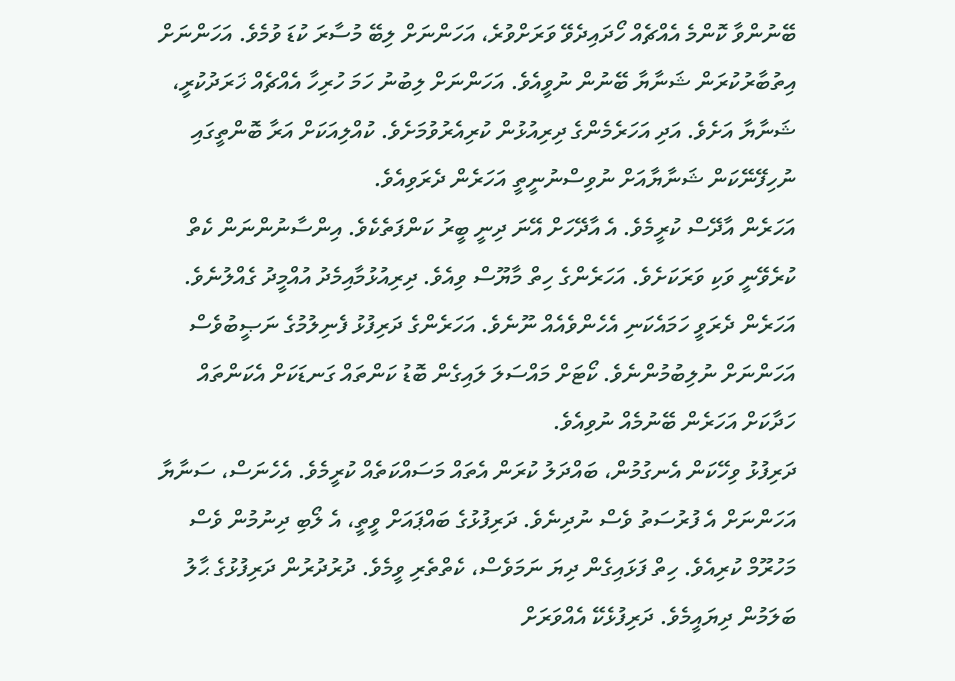ބޭނުންވާ ކޮންމެ އެއްޗެއް ހޯދައިދެވޭ ވަރަށްވުރެ، އަހަންނަށް ލިބޭ މުސާރަ ކުޑަ ވުމެވެ. އަހަންނަށް އިތުބާރުކުރަން ޝަނާޔާ ބޭނުން ނުވީއެވެ. އަހަންނަށް ލިބުނު ހަމަ ހުރިހާ އެއްޗެއް ޚަރަދުކުރީ، ޝަނާޔާ އަށެވެ. އަދި އަހަރެމެންގެ ދިރިއުޅުން ކުރިއެރުވުމަށެވެ. ކުއްލިއަކަށް އަރާ ބޮންތީގައި ނުހިފޭނޭކަން ޝަނާޔާއަށް ނުވިސްނުނީތީ އަހަރެން ދެރަވިއެވެ.
އަހަރެން އާދޭސް ކުރީމެވެ. އެ އާދޭހަށް އޭނަ ދިނީ ބީރު ކަންފަތެކެވެ. އިންސާނުންނަން ކެތް ކުރެވޭނީ ވަކި ވަރަކަށެވެ. އަހަރެންގެ ހިތް މާޔޫސް ވިއެވެ. ދިރިއުޅުމާއިމެދު އުއްމީދު ގެއްލުނެވެ. އަހަރެން ދެރަވީ ހަމައެކަނި އެހެންވެއެއް ނޫނެވެ. އަހަރެންގެ ދަރިފުޅު ފެނިލުމުގެ ނަޞީބުވެސް އަހަންނަށް ނުލިބުމުންނެވެ. ކޯޓަށް މައްސަލަ ލައިގެން ބޮޑު ކަންތައް ގަނޑަކަށް އެކަންތައް ހަދާކަށް އަހަރެން ބޭނުމެއް ނުވިއެވެ.
ދަރިފުޅު ވިހޭކަން އެނގުމުން، ބައްދަލު ކުރަން އެތައް މަސައްކަތެއް ކުރީމެވެ. އެހެނަސް، ސަނާޔާ އަހަންނަށް އެ ފުރުސަތު ވެސް ނުދިނެވެ. ދަރިފުޅުގެ ބައްޕައަށް ވީތީ، އެ ލޯބި ދިނުމުން ވެސް މަހުރޫމް ކުރިއެވެ. ހިތް ފަޅައިގެން ދިޔަ ނަމަވެސް، ކެތްތެރި ވީމެވެ. ދުރުދުރުން ދަރިފުޅުގެ ޙާލު ބަލަމުން ދިޔައީމެވެ. ދަރިފުޅެކޭ އެއްވަރަށް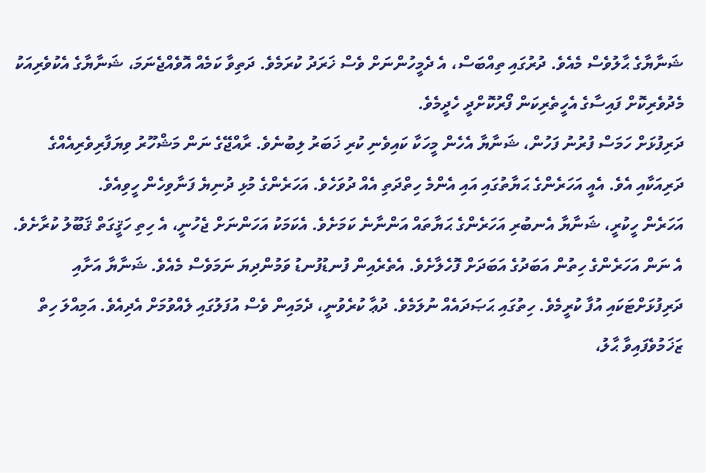ޝަނާޔާގެ ޙާލުވެސް މެއެވެ. ދުރުގައި ތިއްބަސް، އެ ދެމީހުންނަށް ވެސް ޚަރަދު ކުރަމެވެ. ދަތިވާ ކަމެއް އޮވެއްޖެނަމަ، ޝަނާޔާގެ އެކުވެރިއަކު މެދުވެރިކޮށް ފައިސާގެ އެހީތެރިކަން ފޯރުކޮށްދީ ހެދީމެވެ.
ދަރިފުޅަށް ހަމަސް ފުރުނު ފަހުން، ޝަނާޔާ އެހެން މީހަކާ ކައިވެނި ކުރި ޚަބަރު ލިބުނެވެ. ރާއްޖޭގެ ނަން މަޝްހޫރު ވިޔަފާރިވެރިއެއްގެ ދަރިއަކާއި އެވެ. އެއީ އަހަރެންގެ ޙަޔާތުގައި އައި އެންމެ ހިތްދަތި އެއް ދުވަހެވެ. އަހަރެންގެ މުޅި ދުނިޔެ ފަނާވިހެން ހީވިއެވެ.
އަހަރެން ހީކުރީ، ޝަނާޔާ އެނބުރި އަހަރެންގެ ޙަޔާތައް އަންނާނެ ކަމަށެވެ. އެކަމަކު އަހަންނަށް ޖެހުނީ، އެ ހިތި ހަޤީގަތް ޤަބޫލު ކުރާށެވެ. އެ ނަން އަހަރެންގެ ހިތުން އަބަދުގެ އަބަދަށް ފޮހެލާށެވެ. އެތެރެއިން ފުނޑުފުނޑު ވަމުންދިޔަ ނަމަވެސް މެއެވެ. ޝަނާޔާ އަށާއި ދަރިފުޅަށްޓަކައި އުފާ ކުރީމެވެ. ހިތުގައި ޙަޞަދައެއް ނުލަމެވެ. ދުޢާ ކުރެވުނީ، ދެމައިން ވެސް އުފަލުގައި ލެއްވުމަށް އެދިއެވެ. އަމިއްލަ ހިތް ޒަޚަމުވެފައިވާ ޙާލު،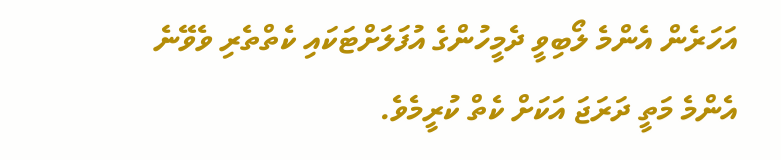އަހަރެން އެންމެ ލޯބިވީ ދެމީހުންގެ އުފަލަށްޓަކައި ކެތްތެރި ވެވޭނެ އެންމެ މަތީ ދަރަޖަ އަކަށް ކެތް ކުރީމެވެ.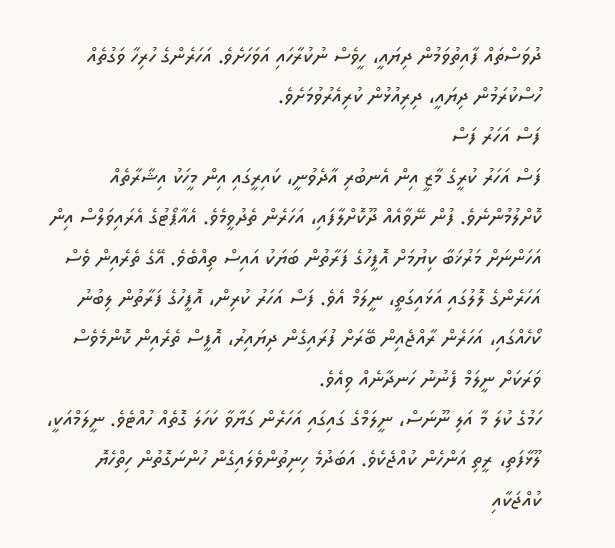ދުވަސްތައް ފާއިތުވަމުން ދިޔައީ، ހީވެސް ނުކުރާހައި އަވަހަށެވެ. އަހަރެންގެ ހުރިހާ ވަގުތެއް ހުސްކުރަމުން ދިޔައީ، ދިރިއުޅުން ކުރިއެރުވުމަށެވެ.
ފަސް އަހަރު ފަސް
ފަސް އަހަރު ކުރީގެ މާޒީ އިން އެނބުރި އާދެވުނީ، ކައިރީގައި އިން މީހަކު އިޝާރާތެއް ކޮށްލުމުންނެވެ. ފުން ނޭވާއެއް ދޫކޮށްލާފައި، އަހަރެން ތެދުވީމެވެ. އެއާޕޯޓުގެ އެރައިވަލްސް އިން އަހަންނަށް މަރުޚަބާ ކިޔުމަށް އޮފީހުގެ ފަރާތުން ބަޔަކު އައިސް ތިއްބެވެ. އޭގެ ތެރެއިން ވެސް އަހަރެންގެ ލޮލުގައި އަޅައިގަތީ، ނީލަމް އެވެ. ފަސް އަހަރު ކުރިން، އޮފީހުގެ ފަރާތުން ލިބުނު ކޯހެއްގައި، އަހަރެން ރާއްޖެއިން ބޭރަށް ފުރައިގެން ދިޔައިރު، އޮފީސް ތެރެއިން ކޮންމެވެސް ވަރަކަށް ނީލަމް ފެނުނު ހަނދާނެއް ވިއެވެ.
ހަމުގެ ކުލަ މާ އަލި ނޫނަސް، ނީލަމްގެ ގައިގައި އަހަރެން ގަޔާވާ ކަހަލަ ގޮތެއް ހުއްޓެވެ. ނީލަމްއަކީ، ލޫޅާފަތި، ރީތި އަންހެން ކުއްޖެކެވެ. އަބަދުމެ ހިނިތުންވެލައިގެން ހުންނަގޮތުން ހިތްހެޔޮ ކުއްޖަކާއި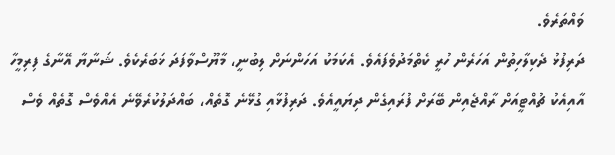ވައްތަރެވެ.
ދަރިފުޅު ދެކިލާހިތުން އަހަރެން ހުރީ ކެތްމަދުވެފައެވެ. އެކަމަކު އަހަންނަށް ލިބުނީ، މާޔޫސްވާފަދަ ޚަބަރެކެވެ. ޝަނާޔާ އޭނާގެ ފިރިމީހާ އާއިއެކު ޗުއްޓީއަށް ރާއްޖެއިން ބޭރަށް ފުރައިގެން ދިޔައީއެވެ. ދަރިފުޅާއި ގުޅޭނެ ގޮތެއް، ބައްދަލުކުރެވޭނެ އެއްވެސް ގޮތެއް ވެސް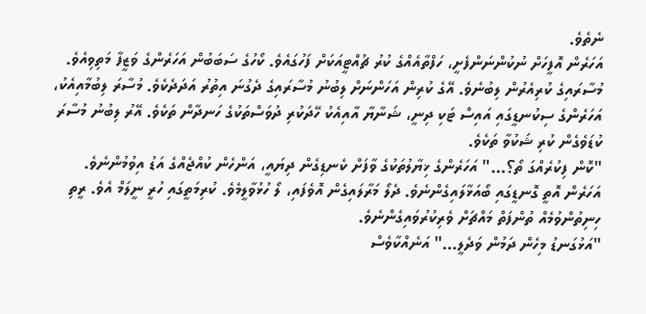ނެތެވެ.
އަހަރެން އޮފީހަށް ނުކުންނަންފެށީ، ހަފްތާއެއްގެ ކުރު ޗުއްޓީއަކަށް ފަހުގައެވެ. ކޯހުގެ ސަބަބުން އަހަރެންގެ ވަޒީފާ މަތިވިއެވެ. މުސާރައިގެ ކުރިއެރުން ލިބުނެވެ. އޭގެ ކުރިން އަހަންނަށް ލިބުނު މުސާރައިގެ ދެގުނަ އިތުރު އަދަދެކެވެ. މުސާރަ ލިބުމާއިއެކު، އަހަރެންގެ ސިކުނޑީގައި އައިސް ޓަކި ދިނީ، ޝަނާޔާ އާއިއެކު ހޭދަކުރި ދުވަސްތަކުގެ ހަނދާން ތަކެވެ. އޭރު ލިބުނު މުސާރަ ކުޑަވެގެން ކުރި ޝަކުވާ ތަކެވެ.
"ކޮން ފިކުރެއްގަ ތޯ؟..." އަހަރެންގެ ޚިޔާލުތަކުގެ ވާފަށް ކެނޑިގެން ދިޔައީ، އަންހެން ކުއްޖެއްގެ އަޑު އިވުމުންނެވެ.
އަހަރެން އޮތީ ގޮނޑީގައި ބޯއަޅާލައިގެންނެވެ. ދެލޯ މަރާލައިގެން އޮވެފައި، ލޯ ހުޅުވާލީމެވެ. ކުރިމަތީގައި ހުރީ ނީލަމް އެވެ. ރީތި ހިނިތުންވުމެއް ތުންފަތް މައްޗަށް ވެރިކުރުވައިގެންނެވެ.
"އަޅުގަނޑު މިހެން ދަމުން ވަދެލީ..." އަނެއްކާވެސް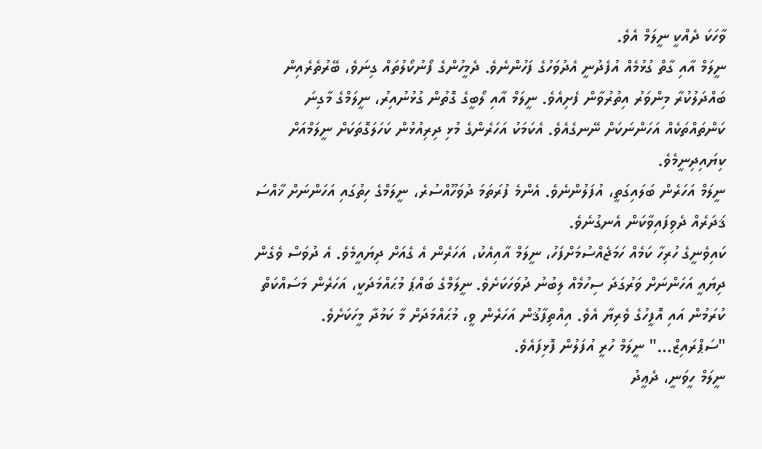ވާހަކަ ދެއްކީ ނީލަމް އެވެ.
ނީލަމް އާއި ގާތް ގުޅުމެއް އުފެދުނީ އެދުވަހުގެ ފަހުންނެވެ. ދެމީހުންގެ ފޯނުކޯލުތައް ގިނަވެ، ބޭރުތެރެއިން ބައްދަލުކުރާ މިންވަރު އިތުރުވާން ފެށިއެވެ. ނީލަމް އާއި ލޯބީގެ ގޮތުން ގުޅުނުއިރު، ނީލަމްގެ މާގިނަ ކަންތައްތަކެއް އަހަންނަކަށް ނޭނގެއެވެ. އެކަމަކު އަހަރެންގެ މުޅި ދިރިއުޅުން ކަހަލަގޮތަކަށް ނީލަމްއަށް ކިޔައިދިނީމެވެ.
ނީލަމް އަހަރެން ބަލައިގަތީ، އުފަލުންނެވެ. އެންމެ ފުރަތަމަ ދުވަހޫއްސުރެ، ނީލަމްގެ ހިތުގައި އަހަންނަށް ޚާއްސަ ޤަދަރެއް ދެވިފައިވާކަން އެނގުނެވެ.
ކައިވެނީގެ ހުރިހާ ކަމެއް ހަމަޖެއްސުމަށްފަހު، ނީލަމް އާއިއެކު، އަހަރެން އެ ގެއަށް ދިޔައީމެވެ. އެ ދުވަސް ވެގެން ދިޔައީ އަހަންނަށް ވަރުގަދަ ސިހުމެއް ލިބުނު ދުވަހަކަށެވެ. ނީލަމްގެ ބައްޕަ މުޙައްމަދަކީ، އަހަރެން މަސައްކަތް ކުރަމުން އައި އޮފީހުގެ ވެރިޔާ އެވެ. އިއްތިފާޤުން އަހަރެން ވީ، މުޙައްމަދަށް މާ ކަމުދާ މީހަކަށެވެ.
"ސަޕްރައިޒް..." ނީލަމް ހުރީ އުފަލުން ފޮޅިފައެވެ.
ނީލަމް ހީވަނީ، ދެޢީދު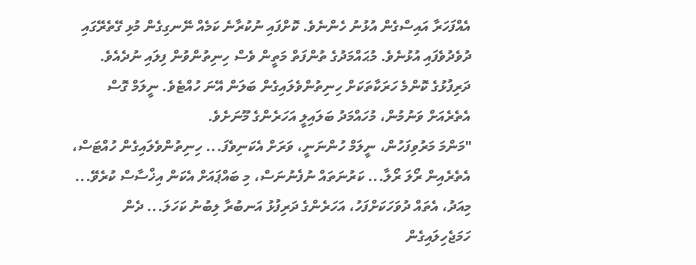އެއްފަހަރާ އައިސްގެން އުޅުނު ހެންނެވެ. ކޮށްފައި ނުކުރާނެ ކަމެއް ނޭނގިގެން މުޅި ގޭތެރޭގައި ދުވެދުވެފައި އުޅުނެވެ. މުޙައްމަދުގެ ތުންފަތް މަތީން ވެސް ހިނިތުންވުން ފިލައި ނުދެއެވެ. ދަރިފުޅުގެ ކޮންމެ ހަރަކާތަކަށް ހިނިތުންވެލައިގެން ބަލަން އޭނަ ހުއްޓެވެ. ނީލަމް ގޮސް އެތެރެއަށް ވަނުމުން، މުހައްމަދު ބަލައިލީ އަހަރެންގެ މޫނަށެވެ.
"މަންމަ މަރުވިފަހުން، ނީލަމް ހުންނަނީ، ވަރަށް އެކަނިވެފަ... ހިނިތުންވެލައިގެން ހުއްޓަސް، އެތެރެއިން ރޯލަ ރޯލާ... ކަރުނަތައް ނުފެނުނަސް، މި ބައްޕައަށް އެކަން އިޚްސާސް ކުރެވޭ... މިއަދު، އެތައް ދުވަހަކަށްފަހު، އަހަރެންގެ ދަރިފުޅު އަނބުރާ ލިބުނު ކަހަލަ... ދެން ހަމަޖެހިލައިގެން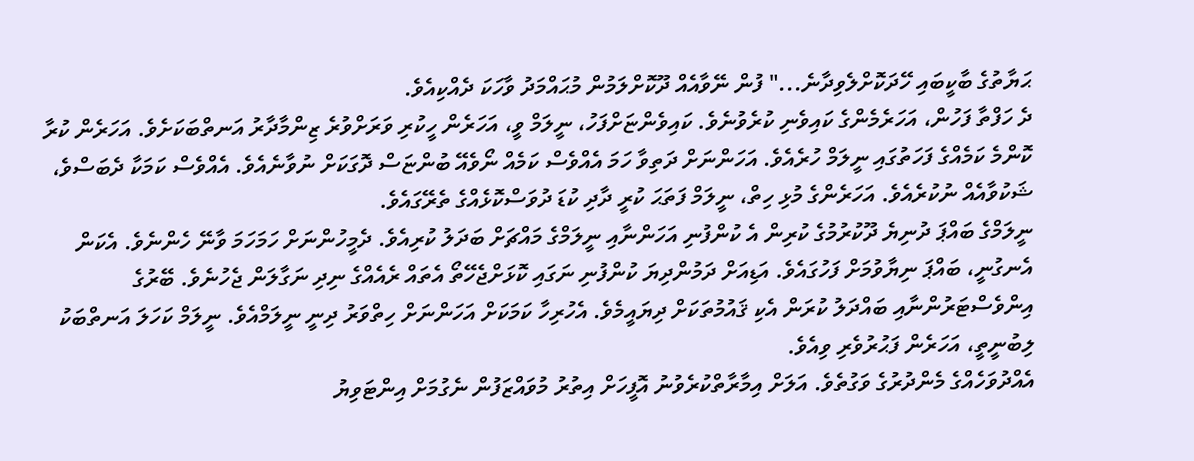ޙަޔާތުގެ ބާކީބައި ހޭދަކޮށްލެވިދާނެ..." ފުން ނޭވާއެއް ދޫކޮށްލަމުން މުޙައްމަދު ވާހަކަ ދެއްކިއެވެ.
ދެ ހަފްތާ ފަހުން، އަހަރެމެންގެ ކައިވެނި ކުރެވުނެވެ. ކައިވެންޏަށްފަހު، ނީލަމް ވީ، އަހަރެން ހީކުރި ވަރަށްވުރެ ޒިންމާދާރު އަނތްބަކަށެވެ. އަހަރެން ކުރާ ކޮންމެ ކަމެއްގެ ފަހަތުގައި ނީލަމް ހުރެއެވެ. އަހަންނަށް ދަތިވާ ހަމަ އެއްވެސް ކަމެއް ނޯވެއޭ ބުންޏަސް ދޮގަކަށް ނުވާނެއެވެ. އެއްވެސް ކަމަކާ ދެބަސްވެ، ޝަކުވާއެއް ނުކުރެއެވެ. އަހަރެންގެ މުޅި ހިތް، ނީލަމް ފަތަޙަ ކުރީ ދާދި ކުޑަ ދުވަސްކޮޅެއްގެ ތެރޭގައެވެ.
ނީލަމްގެ ބައްޕަ ދުނިޔެ ދޫކުރުމުގެ ކުރިން އެ ކުންފުނި އަހަންނާއި ނީލަމްގެ މައްޗަށް ބަދަލު ކުރިއެވެ. ދެމީހުންނަށް ހަމަހަމަ ވާނޭ ހެންނެވެ. އެކަން އެނގުނީ، ބައްޕަ ނިޔާވުމަށް ފަހުގައެވެ. އަޑިއަށް ދަމުންދިޔަ ކުންފުނި ނަގައި ކޮޅަށްޖެހޭތޯ އެތައް ރެއެއްގެ ނިދި ނަގާލަން ޖެހުނެވެ. ބޭރުގެ އިންވެސްޓަރުންނާއި ބައްދަލު ކުރަން އެކި ޤައުމުތަކަށް ދިޔައީމެވެ. އެހުރިހާ ކަމަކަށް އަހަންނަށް ހިތްވަރު ދިނީ ނީލަމްއެވެ. ނީލަމް ކަހަލަ އަނތްބަކު ލިބުނީތީ، އަހަރެން ފަޙުރުވެރި ވިއެވެ.
އެއްދުވަހެއްގެ މެންދުރުގެ ވަގުތެވެ. އަލަށް އިމާރާތްކުރެވުނު އޮފީހަށް އިތުރު މުވައްޒަފުން ނެގުމަށް އިންޓަވިޔު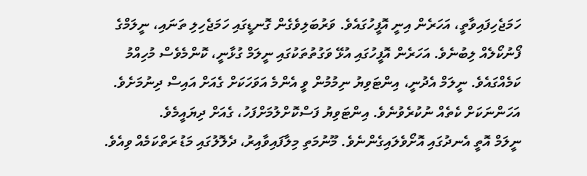ހަމަޖެހިފައިވާތީ، އަހަރެން އިނީ އޮފީހުގައެވެ. ވަރުބަލިވެގެން ގޮނޑީގައި ހަމަޖެހިލި ތަނައި، ނީލަމްގެ ފޯނުކޯލެއް ލިބުނެވެ. އަހަރެން އޮފީހުގައި އުޅޭ ވަގުތުތަކުގައި ނީލަމް ގުޅާނީ، ކޮންމެވެސް މުހިއްމު ކަމެއްގައެވެ. ނީލަމް އެދުނީ، އިންޓަވިޔު ނިމުމުން ވީ އެންމެ އަވަހަކަށް ގެއަށް އައިސް ދިނުމަށެވެ. އަހަންނަކަށް ކެތެއް ނުކުރެވުނެވެ. އިންޓަވިޔު ފަސްކޮށްލުމަށްފަހު، ގެއަށް ދިޔައީމެވެ.
ނީލަމް އޮތީ އެނދުގައި އޮށޯވެލައިގެންނެވެ. މޫނުމަތި މިލާފައިވާއިރު، ދެލޮލުގައި މަޑު ރަތްކަމެއް ވިއެވެ.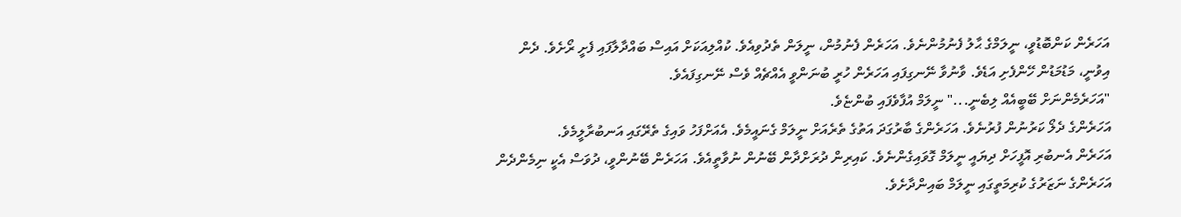އަހަރެން ކަންބޮޑުވީ، ނީލަމްގެ ޙާލު ފެނުމުންނެވެ. އަހަރެން ފެނުމުން، ނީލަން ތެދުވިއެވެ. ކުއްލިއަކަށް އައިސް ބައްދާލާފައި ފެށީ ރޯށެވެ. ދެން އިވުނީ، މަޑުމަޑުން ހޭންފެށި އަޑެވެ. ވާނުވާ ނޭނގިފައި އަހަރެން ހުރީ ބުނަންވީ އެއްޗެއް ވެސް ނޭނގިފައެވެ.
"އަހަރެމެންނަށް ބޭބީއެއް ލިބެނީ..." ނީލަމް އުފާވެފައި ބުންޏެވެ.
އަހަރެންގެ ދެލޯ ކަރުނުން ފުރުނެވެ. އަހަރެންގެ ބާރުގަދަ އަތުގެ ތެރެއަށް ނީލަމް ގެނައީމެވެ. އެއަށްފަހު ވައިގެ ތެރޭގައި އަނބުރާލީމެވެ.
އަހަރެން އެނބުރި އޮފީހަށް ދިޔައީ ނީލަމް ގޮވައިގެންނެވެ. ކައިރިން ދުރަށްދާން ބޭނުން ނުވާތީއެވެ. އަހަރެން ބޭނުންވީ، ދުވަސް އެކީ ނިމެންދެން އަހަރެންގެ ނަޒަރުގެ ކުރިމަތީގައި ނީލަމް ބައިންދާށެވެ.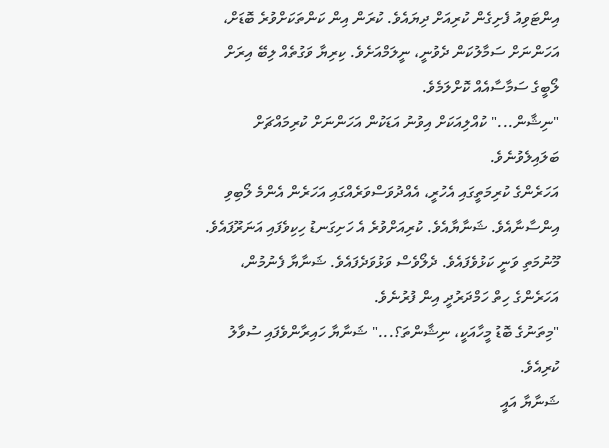އިންޓަވިއު ފެށިގެން ކުރިއަށް ދިޔައެވެ. ކުރަން އިން ކަންތަކަށްވުރެ ބޮޑަށް، އަހަންނަށް ސަމާލުކަން ދެވުނީ، ނީލަމްއަށެވެ. ކިރިޔާ ވަގުތެއް ލިބޭ އިރަށް ލޯބީގެ ސަމާސާއެއް ކޮށްލަމެވެ.
"ނިޝާން..." ކުއްލިއަކަށް އިވުނު އަޑަކުން އަހަންނަށް ކުރިމައްޗަށް ބަލައިލެވުނެވެ.
އަހަރެންގެ ކުރިމަތީގައި އެހުރީ، އެއްދުވަސްވަރެއްގައި އަހަރެން އެންމެ ލޯބިވި އިންސާނާއެވެ. ޝަނާޔާއެވެ. ކުރިއަށްވުރެ އެ ހަށިގަނޑު ހިކިވެފައި އަނަރޫފައެވެ. މޫނުމަތި ވަނީ ކަޅުވެފައެވެ. ދެލޯވެސް ވަޅުވަދެފައެވެ. ޝަނާޔާ ފެނުމުން، އަހަރެންގެ ހިތް ހަމްދަރުދީ އިން ފުރުނެވެ.
"މިތަނުގެ ބޮޑު މީހާއަކީ، ނިޝާންތަ؟..." ޝަނާޔާ ހައިރާންވެފައި ސުވާލު ކުރިއެވެ.
ޝަނާޔާ އައީ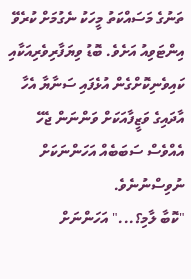ތަނުގެ މަސައްކަތު މީހަކު ނެގުމަށް ކުރެވޭ އިންޓަވިއު އަށެވެ. ބޮޑު ވިޔަފާރިވެރިއަކާއި ކައިވެނިކޮށްގެން އުޅެފައި ސަނާޔާ އެހާ އާދައިގެ ވަޒީފާއަކަށް ވަންނަން ޖެހޭ އެއްވެސް ސަބަބެއް އަހަންނަކަށް ނުވިސްނުނެވެ.
"ކޮބާ ލާމި؟..." އަހަންނަށް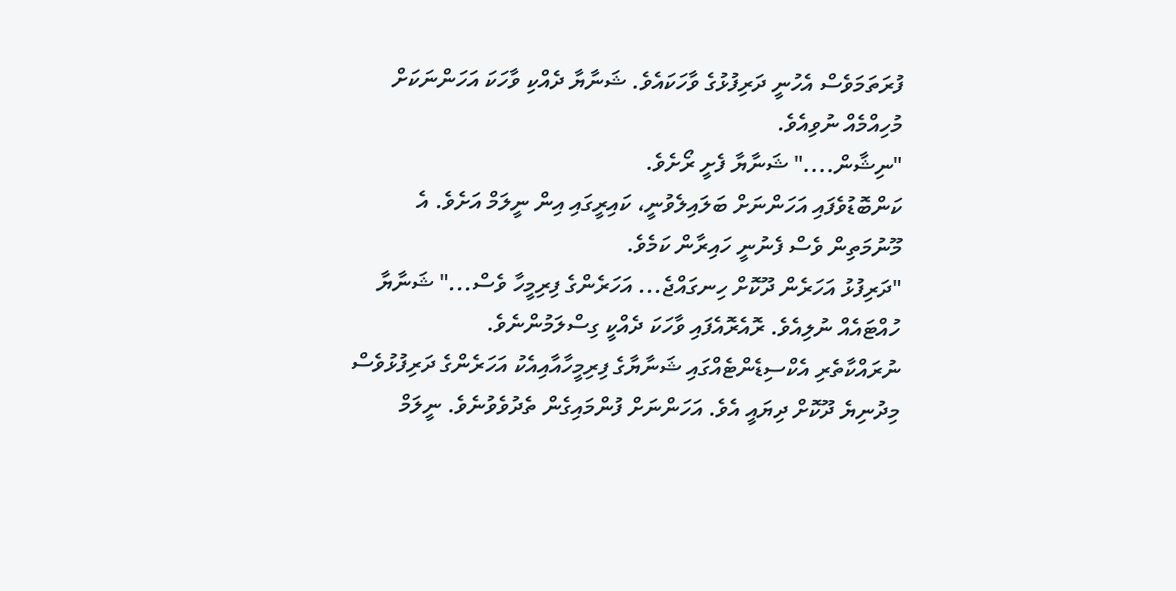ފުރަތަމަވެސް އެހުނީ ދަރިފުޅުގެ ވާހަކައެވެ. ޝަނާޔާ ދެއްކި ވާހަކަ އަހަންނަކަށް މުހިއްމެއް ނުވިއެވެ.
"ނިޝާން...." ޝަނާޔާ ފެށީ ރޯށެވެ.
ކަންބޮޑުވެފައި އަހަންނަށް ބަލައިލެވުނީ، ކައިރީގައި އިން ނީލަމް އަށެވެ. އެ މޫނުމަތިން ވެސް ފެނުނީ ހައިރާން ކަމެވެ.
"ދަރިފުޅު އަހަރެން ދޫކޮށް ހިނގައްޖެ... އަހަރެންގެ ފިރިމީހާ ވެސް..." ޝަނާޔާ ހުއްޓައެއް ނުލިއެވެ. ރޮއެރޮއެފައި ވާހަކަ ދެއްކީ ގިސްލަމުންނެވެ.
ނުރައްކާތެރި އެކްސިޑެންޓެއްގައި ޝަނާޔާގެ ފިރިމީހާއާއިއެކު އަހަރެންގެ ދަރިފުޅުވެސް މިދުނިޔެ ދޫކޮށް ދިޔައީ އެވެ. އަހަންނަށް ފުންމައިގެން ތެދުވެވުނެވެ. ނީލަމް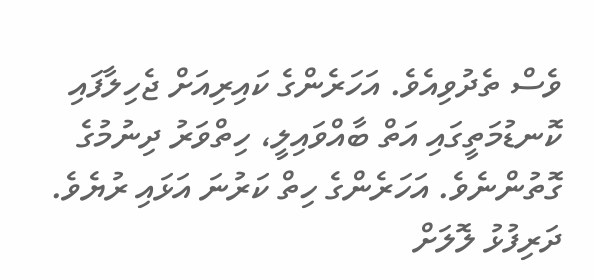ވެސް ތެދުވިއެވެ. އަހަރެންގެ ކައިރިއަށް ޖެހިލާފައި ކޮނޑުމަތީގައި އަތް ބާއްވައިލީ، ހިތްވަރު ދިނުމުގެ ގޮތުންނެވެ. އަހަރެންގެ ހިތް ކަރުނަ އަޅައި ރުޔެވެ. ދަރިފުޅު ލޮލަށް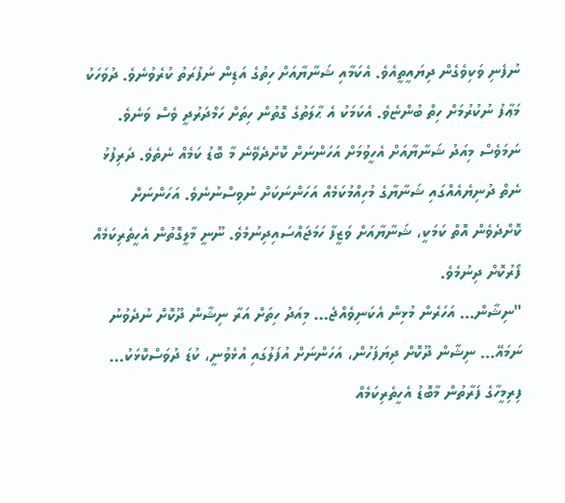ނުފެނި ވަކިވެގެން ދިޔައީތީއެވެ. އެކަމާއި ޝަނާޔާއަށް ހިތުގެ އަޑިން ނަފުރަތު ކުރެވުނެވެ. ދުވަހަކު މަޢާފު ނުކުރުމަށް ހިތް ބުންޏެވެ. އެކަމަކު އެ ޙާލަތުގެ ގޮތުން ހިތަށް ހަމްދަރުދީ ވެސް ވަނެވެ. ނަމަވެސް މިއަދު ޝަނާޔާއަށް އެހީވުމަށް އަހަންނަށް ކޮށްދެވޭނެ މާ ބޮޑު ކަމެއް ނެތެވެ. ދަރިފުޅު ނެތް ދުނިޔެއެއްގައި ޝަނާޔާގެ މުހިއްމުކަމެއް އަހަންނަކަށް ނުވިސްނުނެވެ. އަހަންނަށް ކޮށްދެވެން އޮތް ކަމަކީ، ޝަނާޔާއަށް ވަޒީފާ ހަމަޖައްސައިދިނުމެވެ. ނޫނީ މާލީގޮތުން އެހީތެރިކަމެއް ފޯރުކޮށް ދިނުމެވެ.
"ނިޝާން... އަހަރެން މުޅިން އެކަނިވެއްޖެ... މިއަދު ހިތަށް އަރާ ނިޝާން ދޫކޮށް ނުދެވުނު ނަމައޭ... ނިޝާން ދޫކޮށް ދިޔަފަހުން، އަހަންނަށް އުފަލުގައި އުޅެވުނީ، ކުޑަ ދުވަސްކޮޅަކު... ފިރިމީހާގެ ފަރާތުން މާބޮޑު އެހީތެރިކަމެއް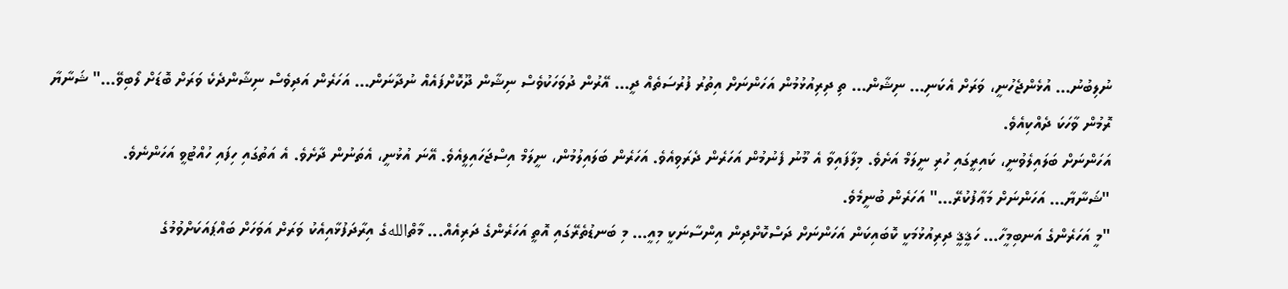ނުލިބުނު... އުޅެންޖެހުނީ، ވަރަށް އެކަނި... ނިޝާން... ތި ދިރިއުޅުމުން އަހަންނަށް އިތުރު ފުރުސަތެއް ދީ... އޭރުން ދުވަހަކުވެސް ނިޝާން ދޫކޮށްފައެއް ނުދާނަން... އަހަރެން އަދިވެސް ނިޝާންދެކެ ވަރަށް ބޮޑަށް ލޯބިވޭ..." ޝަނާޔާ ރޮމުން ވާހަކަ ދެއްކިއެވެ.
އަހަންނަށް ބަލައިލެވުނީ، ކައިރީގައި ހުރި ނީލަމް އަށެވެ. މިލާފައިވާ އެ މޫނު ފެނުމުން އަހަރެން ދެރަވިއެވެ. އަހަރެން ބަލައިލުމުން، ނީލަމް އިސްޖަހައިލީއެވެ. އޭނަ އުޅުނީ، އެތަނުން ދާށެވެ. އެ އަތުގައި ހިފައި ހުއްޓުވީ އަހަންނެވެ.
"ޝަނާޔާ... އަހަންނަށް މަޢާފުކުރޭ..." އަހަރެން ބުނީމެވެ.
"މީ އަހަރެންގެ އަނބިމީހާ... ހަޤީޤީ ދިރިއުޅުމަކީ ކޮބައިކަން އަހަންނަށް ދަސްކޮށްދިން އިންސާނަކީ މިއީ... މި ބަނޑުތެރޭގައި އޮތީ އަހަރެންގެ ދަރިއެއް... މާތްاللهގެ އިރާދަފުޅާއިއެކު ވަރަށް އަވަހަށް ބައްޕައަކަށްވުމުގެ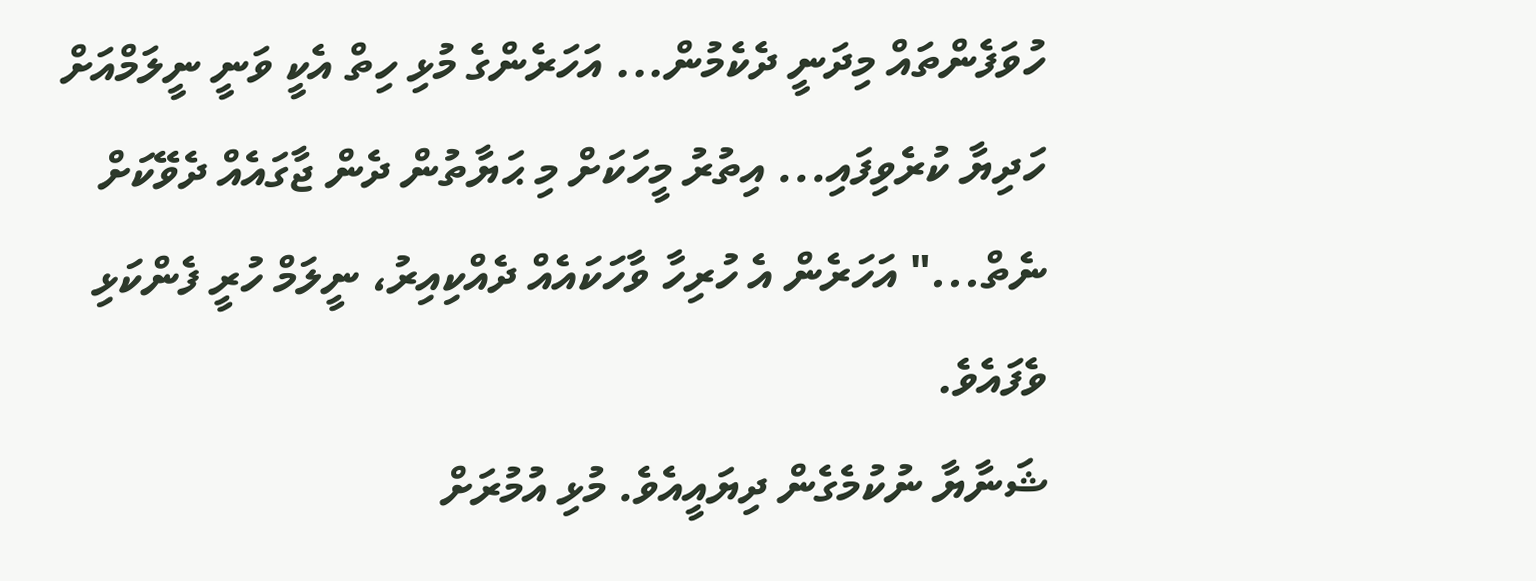ހުވަފެންތައް މިދަނީ ދެކެމުން... އަހަރެންގެ މުޅި ހިތް އެކީ ވަނީ ނީލަމްއަށް ހަދިޔާ ކުރެވިފައި... އިތުރު މީހަކަށް މި ޙަޔާތުން ދެން ޖާގައެއް ދެވޭކަށް ނެތް..." އަހަރެން އެ ހުރިހާ ވާހަކައެއް ދެއްކިއިރު، ނީލަމް ހުރީ ފެންކަޅި ވެފައެވެ.
ޝަނާޔާ ނުކުމެގެން ދިޔައީއެވެ. މުޅި އުމުރަށް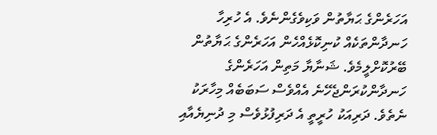އަހަރެންގެ ޙަޔާތުން ވަކިވެގެންނެވެ. އެ ހުރިހާ ހަނދާންތަކެއް ކުނިކޮޅެއްހެން އަހަރެންގެ ޙަޔާތުން ބޭރުކޮށްލީމެވެ. ޝަނާޔާ މަތިން އަހަރެންގެ ހަނދާންކުރަންޖެހޭނެ އެއްވެސް ސަބަބެއް މިހާރަކު ނެތެވެ. ދަރިއަކު ހުރީތީ އެ ދަރިފުޅުވެސް މި ދުނިޔެއާއި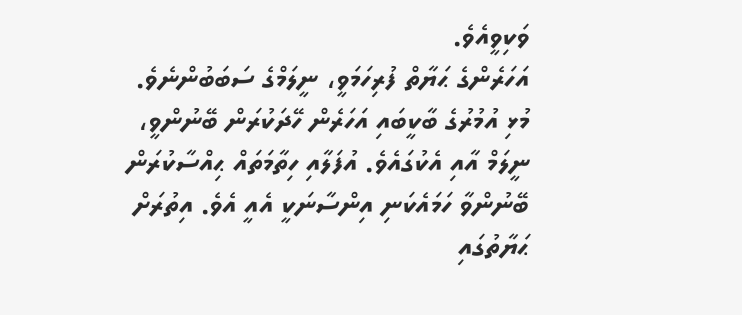ވަކިވީއެވެ.
އަހަރެންގެ ޙަޔާތް ފުރިހަމަވީ، ނީލަމްގެ ސަބަބުންނެވެ. މުޅި އުމުރުގެ ބާކީބައި އަހަރެން ހޭދަކުރަން ބޭނުންވީ، ނީލަމް އާއި އެކުގައެވެ. އުފަލާއި ހިތާމަތައް ޙިއްސާކުރަން ބޭނުންވާ ހަމައެކަނި އިންސާނަކީ އެއީ އެވެ. އިތުރަށް ޙަޔާތުގައި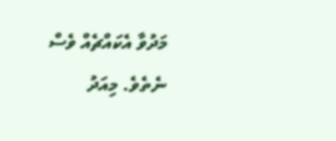މަދުވާ އެކައްޗެއް ވެސް ނެތެވެ. މިއަދު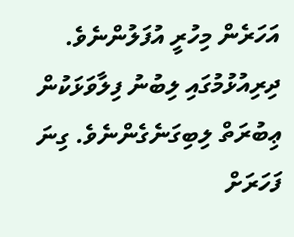އަހަރެން މިހުރީ އުފަލުންނެވެ. ދިރިއުޅުމުގައި ލިބުނު ފިލާވަޅަކުން ޢިބުރަތް ލިބިގަނެގެންނެވެ. ގިނަ ފަހަރަށް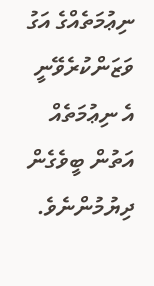ނިޢުމަތެއްގެ އަގު ވަޒަންކުރެވޭނީ އެ ނިޢުމަތެއް އަތުން ބީވެގެން ދިޔުމުންނެވެ.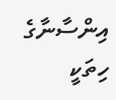އިންސާނާގެ ހިތަކީ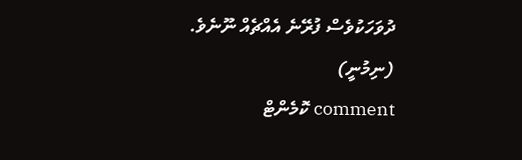ދުވަހަކުވެސް ފުރޭނެ އެއްޗެއް ނޫނެވެ.
(ނިމުނީ)
comment ކޮމެންޓް